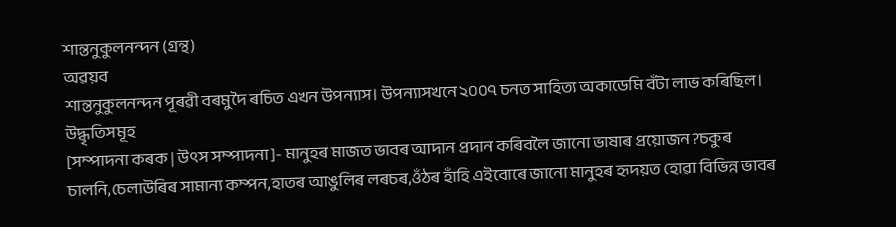শান্তনুকুলনন্দন (গ্ৰন্থ)
অৱয়ব
শান্তনুকুলনন্দন পূৰৱী বৰমুদৈ ৰচিত এখন উপন্যাস। উপন্যাসখনে ২০০৭ চনত সাহিত্য অকাডেমি বঁটা লাভ কৰিছিল।
উদ্ধৃতিসমূহ
[সম্পাদনা কৰক | উৎস সম্পাদনা]- মানুহৰ মাজত ভাবৰ আদান প্ৰদান কৰিবলৈ জানো ভাষাৰ প্ৰয়োজন?চকুৰ চালনি,চেলাউৰিৰ সামান্য কম্পন,হাতৰ আঙুলিৰ লৰচৰ,ওঁঠৰ হাঁহি এইবোৰে জানো মানুহৰ হৃদয়ত হোৱা বিভিন্ন ভাবৰ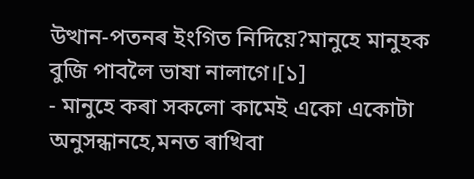উত্থান-পতনৰ ইংগিত নিদিয়ে?মানুহে মানুহক বুজি পাবলৈ ভাষা নালাগে।[১]
- মানুহে কৰা সকলো কামেই একো একোটা অনুসন্ধানহে,মনত ৰাখিবা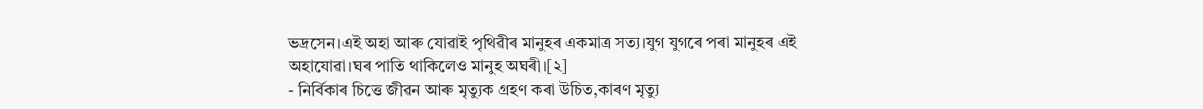ভদ্ৰসেন।এই অহা আৰু যোৱাই পৃথিৱীৰ মানুহৰ একমাত্ৰ সত্য।যুগ যুগৰে পৰা মানুহৰ এই অহাযোৱা।ঘৰ পাতি থাকিলেও মানুহ অঘৰী।[২]
- নিৰ্বিকাৰ চিত্তে জীৱন আৰু মৃত্যুক গ্ৰহণ কৰা উচিত,কাৰণ মৃত্যু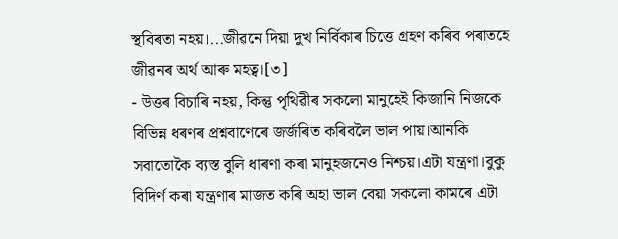স্থবিৰতা নহয়।...জীৱনে দিয়া দুখ নিৰ্বিকাৰ চিত্তে গ্ৰহণ কৰিব পৰাতহে জীৱনৰ অৰ্থ আৰু মহত্ব।[৩]
- উত্তৰ বিচাৰি নহয়, কিন্তু পৃথিৱীৰ সকলো মানুহেই কিজানি নিজকে বিভিন্ন ধৰণৰ প্ৰশ্নবাণেৰে জৰ্জৰিত কৰিবলৈ ভাল পায়।আনকি সবাতোকৈ ব্যস্ত বুলি ধাৰণা কৰা মানুহজনেও নিশ্চয়।এটা যন্ত্ৰণা।বুকু বিদিৰ্ণ কৰা যন্ত্ৰণাৰ মাজত কৰি অহা ভাল বেয়া সকলো কামৰে এটা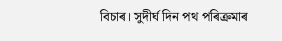বিচাৰ। সুদীৰ্ঘ দিন পথ পৰিক্ৰমাৰ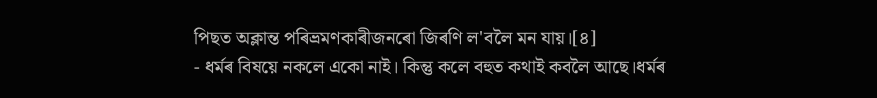পিছত অক্লান্ত পৰিভ্ৰমণকাৰীজনৰো জিৰণি ল'বলৈ মন যায়।[৪]
- ধৰ্মৰ বিষয়ে নকলে একো নাই। কিন্তু কলে বহুত কথাই কবলৈ আছে।ধৰ্মৰ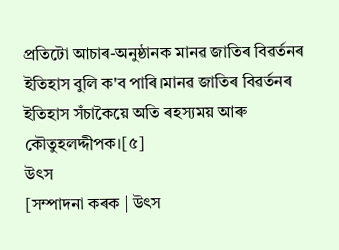প্ৰতিটো আচাৰ-অনুষ্ঠানক মানৱ জাতিৰ বিৱৰ্তনৰ ইতিহাস বুলি ক'ব পাৰি।মানৱ জাতিৰ বিৱৰ্তনৰ ইতিহাস সঁচাকৈয়ে অতি ৰহস্যময় আৰু কৌতুহলদ্দীপক।[৫]
উৎস
[সম্পাদনা কৰক | উৎস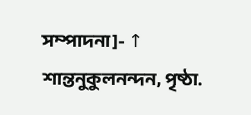সম্পাদনা]- ↑ শান্তনুকুলনন্দন, পৃষ্ঠা.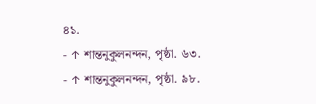৪১.
- ↑ শান্তনুকুলনন্দন, পৃষ্ঠা. ৬৩.
- ↑ শান্তনুকুলনন্দন, পৃষ্ঠা. ৯৮.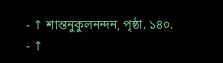- ↑ শান্তনুকুলনন্দন, পৃষ্ঠা. ১৪০.
- ↑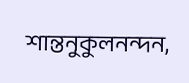শান্তনুকুলনন্দন,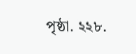পৃষ্ঠা. ২২৮.